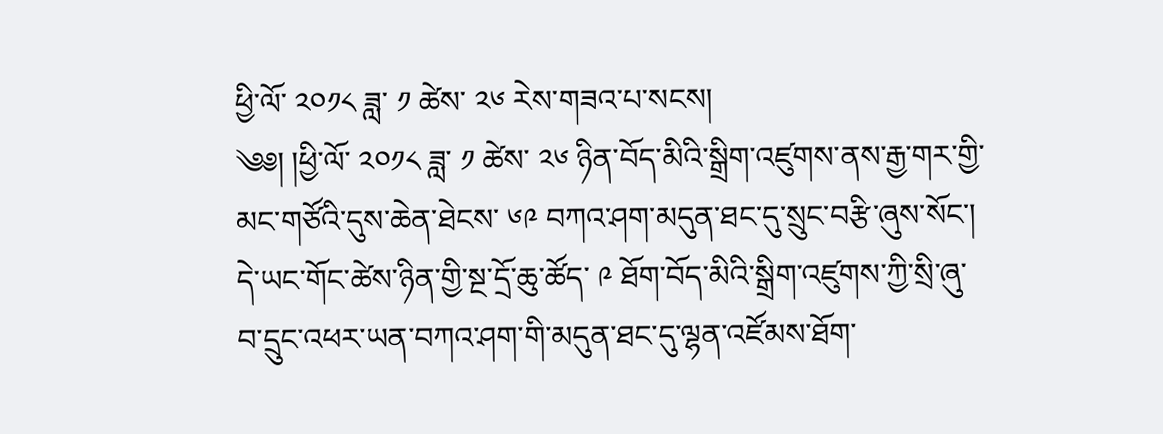ཕྱི་ལོ་ ༢༠༡༨ ཟླ་ ༡ ཚེས་ ༢༦ རེས་གཟའ་པ་སངས།
༄༅། །ཕྱི་ལོ་ ༢༠༡༨ ཟླ་ ༡ ཚེས་ ༢༦ ཉིན་བོད་མིའི་སྒྲིག་འཛུགས་ནས་རྒྱ་གར་གྱི་མང་གཙོའི་དུས་ཆེན་ཐེངས་ ༦༩ བཀའ་ཤག་མདུན་ཐང་དུ་སྲུང་བརྩི་ཞུས་སོང་།
དེ་ཡང་གོང་ཚེས་ཉིན་གྱི་སྔ་དྲོ་ཆུ་ཚོད་ ༩ ཐོག་བོད་མིའི་སྒྲིག་འཛུགས་ཀྱི་སྲི་ཞུ་བ་དྲུང་འཕར་ཡན་བཀའ་ཤག་གི་མདུན་ཐང་དུ་ལྷན་འཛོམས་ཐོག་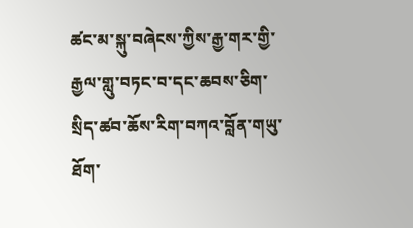ཚང་མ་སྐུ་བཞེངས་ཀྱིས་རྒྱ་གར་གྱི་རྒྱལ་གླུ་བཏང་བ་དང་ཆབས་ཅིག་སྲིད་ཚབ་ཆོས་རིག་བཀའ་བློན་གཡུ་ཐོག་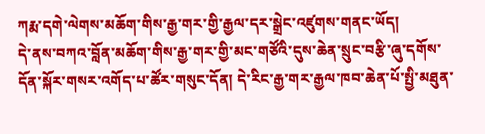ཀརྨ་དགེ་ལེགས་མཆོག་གིས་རྒྱ་གར་གྱི་རྒྱལ་དར་སྒྲེང་འཛུགས་གནང་ཡོད།
དེ་ནས་བཀའ་བློན་མཆོག་གིས་རྒྱ་གར་གྱི་མང་གཙོའི་དུས་ཆེན་སྲུང་བརྩི་ཞུ་དགོས་དོན་སྐོར་གསར་འགོད་པ་ཚོར་གསུང་དོན། དེ་རིང་རྒྱ་གར་རྒྱལ་ཁབ་ཆེན་པོ་སྤྱི་མཐུན་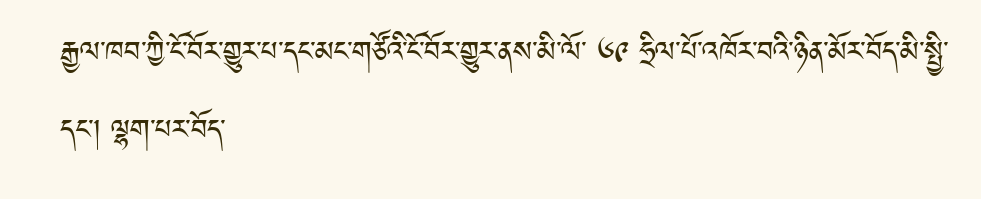རྒྱལ་ཁབ་ཀྱི་ངོ་བོར་གྱུར་པ་དང་མང་གཙོའི་ངོ་བོར་གྱུར་ནས་མི་ལོ་ ༦༩ ཧྲིལ་པོ་འཁོར་བའི་ཉིན་མོར་བོད་མི་སྤྱི་དང་། ལྷག་པར་བོད་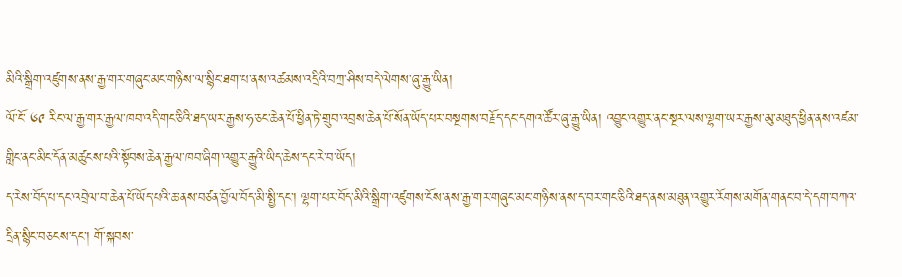མིའི་སྒྲིག་འཛུགས་ནས་རྒྱ་གར་གཞུང་མང་གཉིས་ལ་སྙིང་ཐག་པ་ནས་འཚམས་འདྲིའི་བཀྲ་ཤིས་བདེ་ལེགས་ཞུ་རྒྱུ་ཡིན།
ལོ་ངོ་ ༦༩ རིང་ལ་རྒྱ་གར་རྒྱལ་ཁབ་འདི་གང་ཅིའི་ཐད་ཡར་རྒྱས་ཧ་ཅང་ཆེན་པོ་ཕྱིན་ཏེ་གྲུབ་འབྲས་ཆེན་པོ་སོན་ཡོད་པར་བསྔགས་བརྗོད་དང་དགའ་ཚོར་ཞུ་རྒྱུ་ཡིན། འབྱུང་འགྱུར་ནང་སྔར་ལས་ལྷག་ཡར་རྒྱས་མུ་མཐུད་ཕྱིན་ནས་འཛམ་གླིང་ནང་མིང་དོན་མཚུངས་པའི་སྟོབས་ཆེན་རྒྱལ་ཁབ་ཞིག་འགྱུར་རྒྱུའི་ཡིད་ཆེས་དང་རེ་བ་ཡོད།
ད་རེས་བོད་པ་དང་འབྲེལ་བ་ཆེན་པོ་ཡོད་པའི་ཆ་ནས་བཙན་བྱོལ་བོད་མི་སྤྱི་དང་། ལྷག་པར་བོད་མིའི་སྒྲིག་འཛུགས་ངོས་ནས་རྒྱ་གར་གཞུང་མང་གཉིས་ནས་ད་བར་གང་ཅིའི་ཐད་ནས་མཐུན་འགྱུར་རོགས་མགོན་གནང་བ་དེ་དག་བཀའ་དྲིན་སྙིང་བཅངས་དང་། གོ་སྐབས་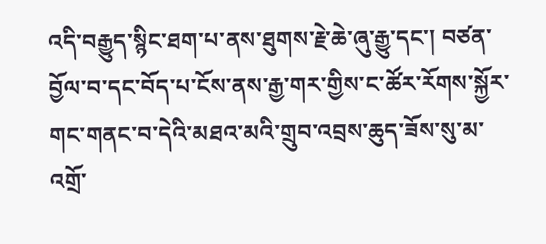འདི་བརྒྱུད་སྙིང་ཐག་པ་ནས་ཐུགས་རྗེ་ཆེ་ཞུ་རྒྱུ་དང་། བཙན་བྱོལ་བ་དང་བོད་པ་ངོས་ནས་རྒྱ་གར་གྱིས་ང་ཚོར་རོགས་སྐྱོར་གང་གནང་བ་དེའི་མཐའ་མའི་གྲུབ་འབྲས་ཆུད་ཟོས་སུ་མ་འགྲོ་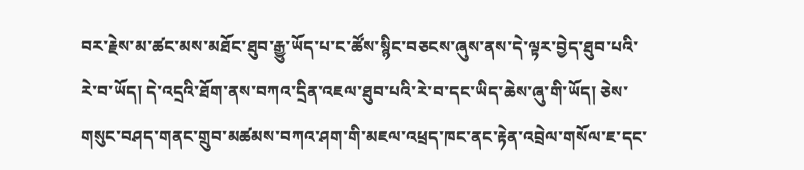བར་རྗེས་མ་ཚང་མས་མཐོང་ཐུབ་རྒྱུ་ཡོད་པ་ང་ཚོས་སྙིང་བཅངས་ཞུས་ནས་དེ་ལྟར་བྱེད་ཐུབ་པའི་རེ་བ་ཡོད། དེ་འདྲའི་ཐོག་ནས་བཀའ་དྲིན་འཇལ་ཐུབ་པའི་རེ་བ་དང་ཡིད་ཆེས་ཞུ་གི་ཡོད། ཅེས་གསུང་བཤད་གནང་གྲུབ་མཚམས་བཀའ་ཤག་གི་མཇལ་འཕྲད་ཁང་ནང་རྟེན་འབྲེལ་གསོལ་ཇ་དང་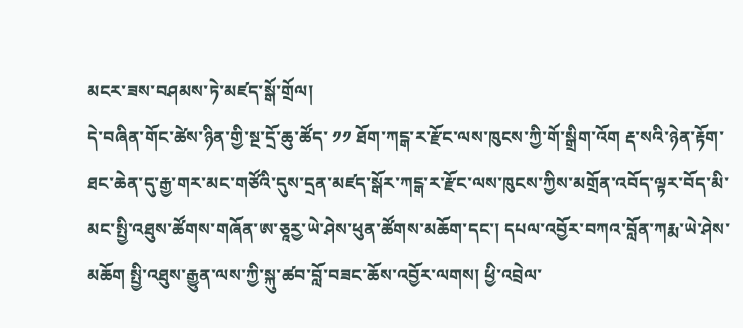མངར་ཟས་བཤམས་ཏེ་མཛད་སྒོ་གྲོལ།
དེ་བཞིན་གོང་ཚེས་ཉིན་གྱི་སྔ་དྲོ་ཆུ་ཚོད་ ༡༡ ཐོག་ཀངྒ་ར་རྫོང་ལས་ཁུངས་ཀྱི་གོ་སྒྲིག་འོག རྡ་སའི་ཉེན་རྟོག་ཐང་ཆེན་དུ་རྒྱ་གར་མང་གཙོའི་དུས་དྲན་མཛད་སྒོར་ཀངྒ་ར་རྫོང་ལས་ཁུངས་ཀྱིས་མགྲོན་འབོད་ལྟར་བོད་མི་མང་སྤྱི་འཐུས་ཚོགས་གཞོན་ཨ་ཅཱརྱ་ཡེ་ཤེས་ཕུན་ཚོགས་མཆོག་དང་། དཔལ་འབྱོར་བཀའ་བློན་ཀརྨ་ཡེ་ཤེས་མཆོག སྤྱི་འཐུས་རྒྱུན་ལས་ཀྱི་སྐུ་ཚབ་བློ་བཟང་ཆོས་འབྱོར་ལགས། ཕྱི་འབྲེལ་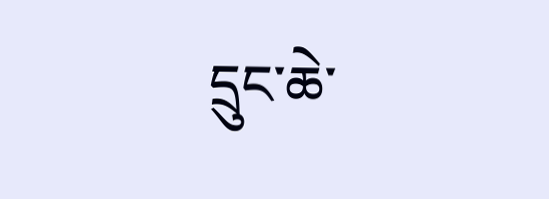དྲུང་ཆེ་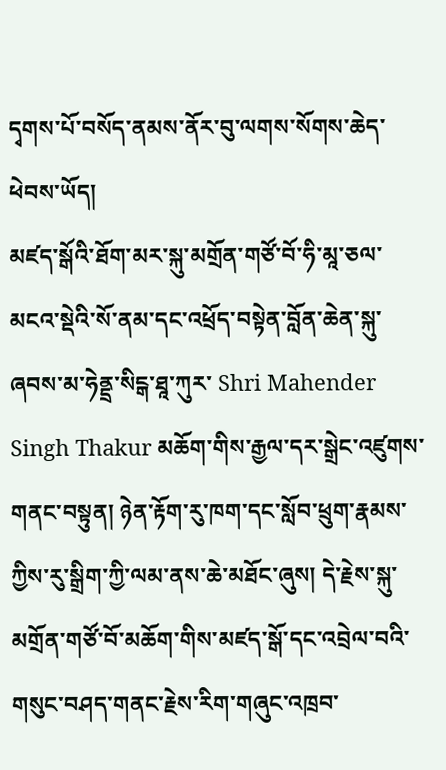དྭགས་པོ་བསོད་ནམས་ནོར་བུ་ལགས་སོགས་ཆེད་ཕེབས་ཡོད།
མཛད་སྒོའི་ཐོག་མར་སྐུ་མགྲོན་གཙོ་བོ་ཧི་མཱ་ཅལ་མངའ་སྡེའི་སོ་ནམ་དང་འཕྲོད་བསྟེན་བློན་ཆེན་སྐུ་ཞབས་མ་ཧེནྡྲ་སིངྒ་ཐཱ་ཀུར་ Shri Mahender Singh Thakur མཆོག་གིས་རྒྱལ་དར་སྒྲེང་འཛུགས་གནང་བསྟུན། ཉེན་རྟོག་རུ་ཁག་དང་སློབ་ཕྲུག་རྣམས་ཀྱིས་རུ་སྒྲིག་ཀྱི་ལམ་ནས་ཆེ་མཐོང་ཞུས། དེ་རྗེས་སྐུ་མགྲོན་གཙོ་བོ་མཆོག་གིས་མཛད་སྒོ་དང་འབྲེལ་བའི་གསུང་བཤད་གནང་རྗེས་རིག་གཞུང་འཁྲབ་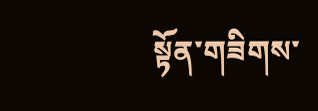སྟོན་གཟིགས་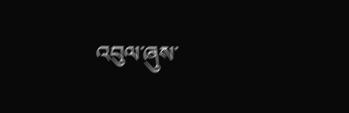འབུལ་ཞུས་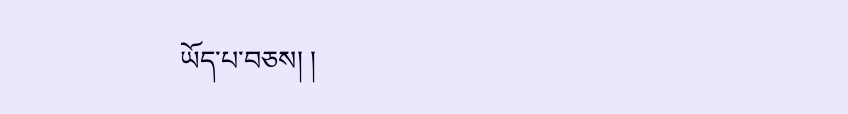ཡོད་པ་བཅས། །